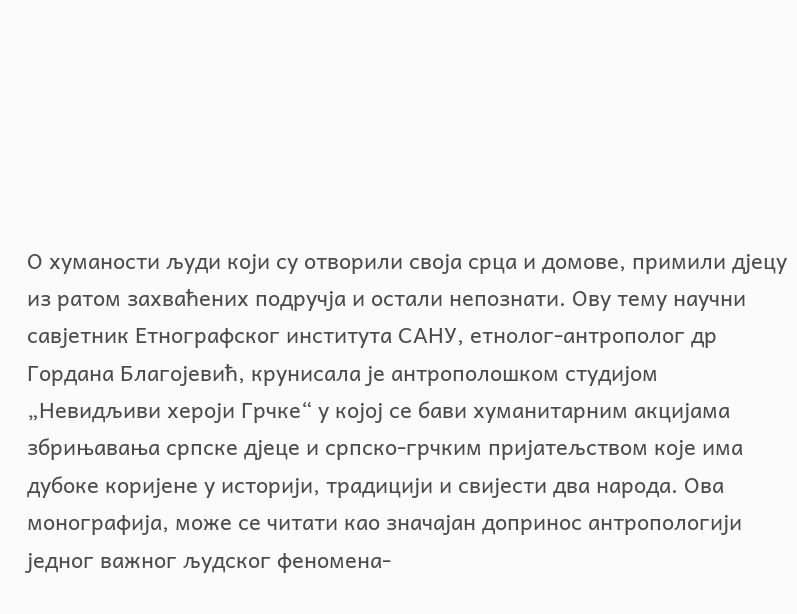О хуманости људи који су отворили своја срца и домове, примили дјецу из ратом захваћених подручја и остали непознати. Ову тему научни савјетник Етнографског института САНУ, етнолог-антрополог др Гордана Благојевић, крунисала је антрополошком студијом „Невидљиви хероји Грчке“ у којој се бави хуманитарним акцијама збрињавања српске дјеце и српско-грчким пријатељством које има дубоке коријене у историји, традицији и свијести два народа. Ова монографија, може се читати као значајан допринос антропологији једног важног људског феномена-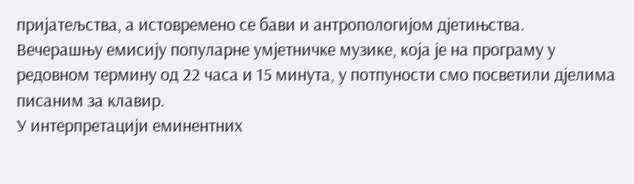пријатељства, а истовремено се бави и антропологијом дјетињства.
Вечерашњу емисију популарне умјетничке музике, која је на програму у редовном термину од 22 часа и 15 минута, у потпуности смо посветили дјелима писаним за клавир.
У интерпретацији еминентних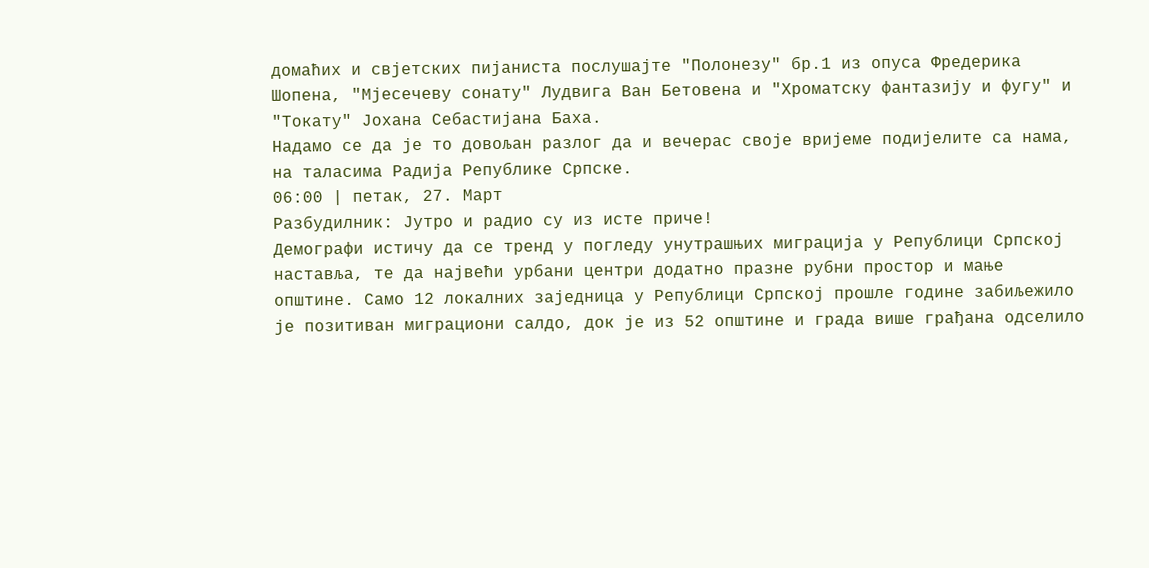домаћих и свјетских пијаниста послушајте "Полонезу" бр.1 из опуса Фредерика Шопена, "Мјесечеву сонату" Лудвига Ван Бетовена и "Хроматску фантазију и фугу" и "Токату" Јохана Себастијана Баха.
Надамо се да је то довољан разлог да и вечерас своје вријеме подијелите са нама, на таласима Радија Републике Српске.
06:00 | петак, 27. Март
Разбудилник: Јутро и радио су из исте приче!
Демографи истичу да се тренд у погледу унутрашњих миграција у Републици Српској наставља, те да највећи урбани центри додатно празне рубни простор и мање општине. Само 12 локалних заједница у Републици Српској прошле године забиљежило је позитиван миграциони салдо, док је из 52 општине и града више грађана одселило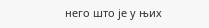него што је у њих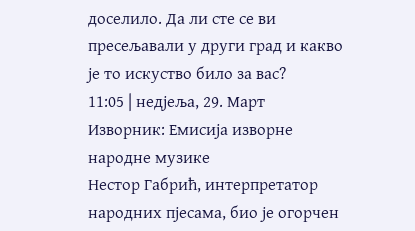доселило. Да ли сте се ви пресељавали у други град и какво је то искуство било за вас?
11:05 | недјеља, 29. Март
Изворник: Емисија изворне народне музике
Нестор Габрић, интерпретатор народних пјесама, био је огорчен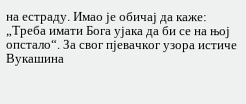на естраду. Имао је обичај да каже: „Треба имати Бога ујака да би се на њој опстало“. За свог пјевачког узора истиче Вукашина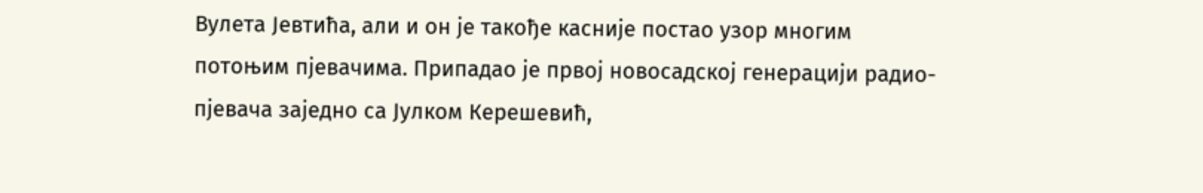Вулета Јевтића, али и он је такође касније постао узор многим потоњим пјевачима. Припадао је првој новосадској генерацији радио-пјевача заједно са Јулком Керешевић,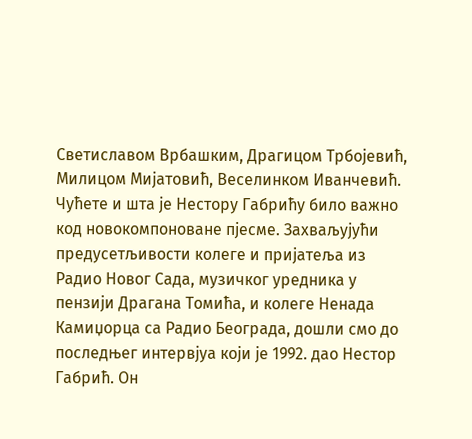Светиславом Врбашким, Драгицом Трбојевић, Милицом Мијатовић, Веселинком Иванчевић. Чућете и шта је Нестору Габрићу било важно код новокомпоноване пјесме. Захваљујући предусетљивости колеге и пријатеља из Радио Новог Сада, музичког уредника у пензији Драгана Томића, и колеге Ненада Камиџорца са Радио Београда, дошли смо до последњег интервјуа који је 1992. дао Нестор Габрић. Он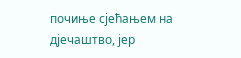почиње сјећањем на дјечаштво, јер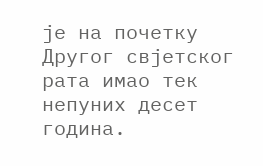је на почетку Другог свјетског рата имао тек непуних десет година.